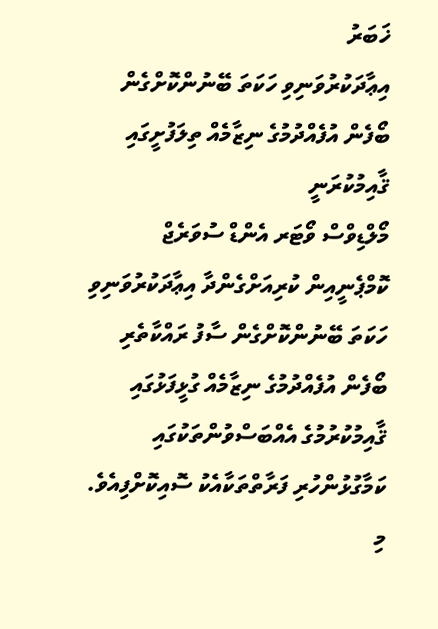ޚަބަރު
އިޢާދަކުރުވަނިވި ހަކަތަ ބޭނުންކޮށްގެން ބޯފެން އުފެއްދުމުގެ ނިޒާމެއް ތިލަފުށީގައި ޤާއިމުކުރަނީ
މޯލްޑިވްސް ވޯޓަރ އެންޑް ސުވަރެޖް ކޮމްޕެނީއިން ކުރިއަށްގެންދާ އިޢާދަކުރުވަނިވި ހަކަތަ ބޭނުންކޮށްގެން ސާފު ރައްކާތެރި ބޯފެން އުފެއްދުމުގެ ނިޒާމެއް ގުޅީފަޅުގައި ޤާއިމުކުރުމުގެ އެއްބަސްވުންތަކުގައި ކަމާގުޅުންހުރި ފަރާތްތަކާއެކު ސޮއިކޮށްފިއެވެ.
މި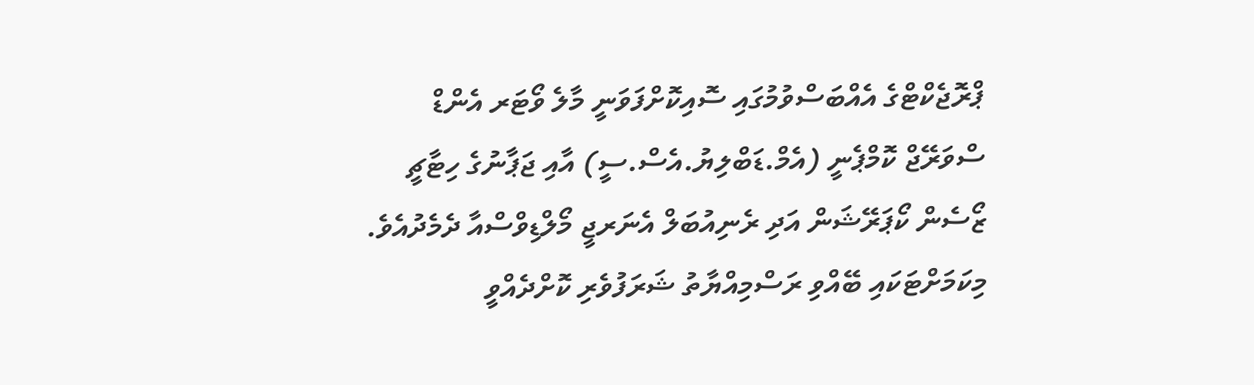ޕްރޮޖެކްޓްގެ އެއްބަސްވުމުގައި ސޮއިކޮށްފަވަނީ މާލެ ވޯޓަރ އެންޑް ސްވަރޭޖް ކޮމްޕެނީ (އެމް.ޑަބްލިޔު.އެސް.ސީ) އާއި ޖަޕާނުގެ ހިޓާޗީ ޒޯސެން ކޯޕަރޭޝަން އަދި ރެނިއުބަލް އެނަރޖީ މޯލްޑިވްސްއާ ދެމެދުއެވެ.
މިކަމަށްޓަކައި ބޭއްވި ރަސްމިއްޔާތު ޝަރަފުވެރި ކޮށްދެއްވީ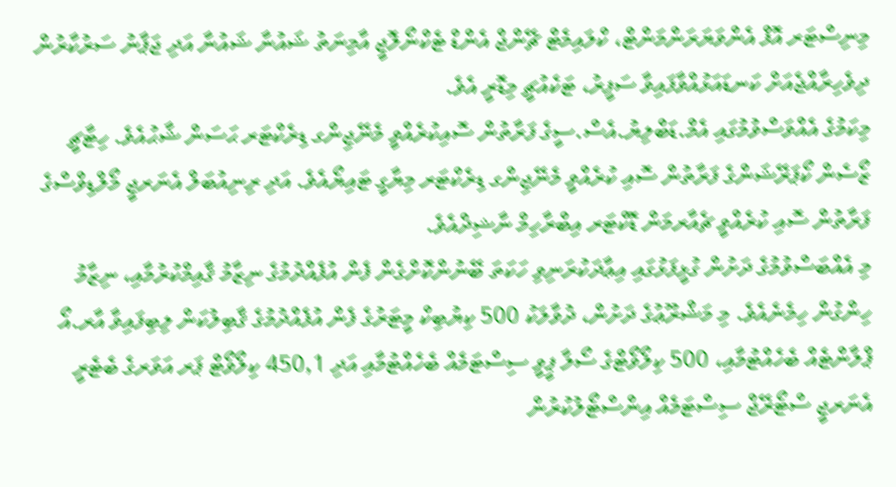މިނިސްޓަރ އޮފް އެންވަޔަރަންމަންޓް، ކްލައިމެޓް ޗޭންޖް އެންޑް ޓެކްނޯލޮޖީ އާމިނަތު ޝައުނާ ޝައުނާ އަދި ޖަޕާނު ސަރުކާރުން ދިވެހިރާއްޖެއަށް ކަނޑައަޅުއްވާފައިވާ ސަފީރު، ޓަކެއުޗީ މިޑޮރީ އެވެ.
މިކަމުގެ އެއްވަސްވުމުގައި އެމް.ޑަބްލިޔު.އެސް.ސީގެ ފަރާތުން ސޮއިކުރެއްވީ މެނޭޖިންގ ޑިރެކްޓަރ ޙަސަން ޝާޙުއެވެ. ހިޓާޗީ ޒޯސެން ކޯޕަރޭޝަންގެ ފަރާތުން ސޮއި ކުރެއްވީ މެނޭޖިންގ ޑިރެކްޓަރ މިޔާގީ ޓައިޔޯއެވެ. އަދި ރިނިއުބަލް އެނަރޖީ މޯލްޑިވްސްގެ ފަރާތުން ސޮއި ކުރެއްވީ ޗެއާރމަން ޑޮކްޓަރ އިބްރާހިމް ނާޝިދްއެވެ.
މި އެއްބަސްވުމުގެ ދަށުން ގުޅީފަޅުގައި އިޢާދަކުރަނިވި ހަކަތަ ބޭނުންކޮށްގެން ފެން އުފެއްދުމުގެ ނިޒާމު ޤާއިމްކުރުމާއި، ނިޒާމު ހިންގުން ހިމެނެއެވެ. މި މަޝްރޫޢުގެ ދަށުން، ދުވާލަކު 500 ކިޔުބިކް މީޓަރުގެ ފެން އުފެއްދުމުގެ ޤާބިލުކަން ލިބިފައިވާ އާރ.އޯ ޕްލާންޓެއް ބެހެއްޓުމާއި، 500 ކިލޯވޯޓްގެ ސޯލާ ޕީވީ ސިސްޓަމެއް ބެހެއްޓުމާއި އަދި 450,1 ކިލޯވޯޓް ޕަރ އަވަރގެ ބެޓެރީ އެނަރޖީ ސްޓޯރޭޖް ސިސްޓަމެއް އިންސްޓޯލުކުރުން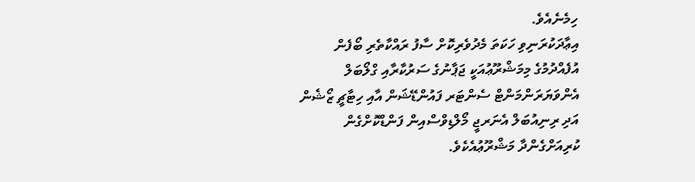ހިމެނެއެވެ.
އިޢާދަކުރަނިވި ހަކަތަ މެދުވެރިކޮށް ސާފު ރައްކާތެރި ބޯފެން އުފެއްދުމުގެ މިމަޝްރޫޢުއަކީ ޖަޕާނުގެ ސަރުކާރާއި ގްލޯބަލް އެންވަޔަރަންމަންޓް ސެންޓަރ ފައުންޑޭޝަން އާއި ހިޓާޗީ ޒޯޝެން އަދި ރިނިއުބަލް އެނަރޖީ މޯލްޑިވްސްއިން ފަންޑްކޮށްގެން ކުރިއަށްގެންދާ މަޝްރޫޢުއެކެވެ.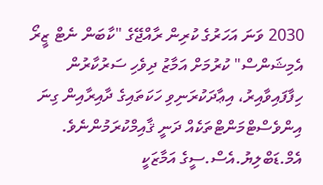2030 ވަނަ އަހަރުގެ ކުރިން ރާއްޖޭގެ "ކާބަން ނެޓް ޒީރޯ އެމިޝަންސް" ކުރުމަށް އަމާޒު ދިވެހި ސަރުކާރުން ހިފާފައިވާއިރު، އިޢާދަކުރަނިވި ހަކަތައިގެ ދާއިރާއިން ގިނަ އިންވެސްޓްމަންޓްތަކެއް ދަނީ ޤާއިމްކުރަމުންނެވެ.
އެމް.ޑަބްލިޔު.އެސް.ސީގެ އަމާޒަކީ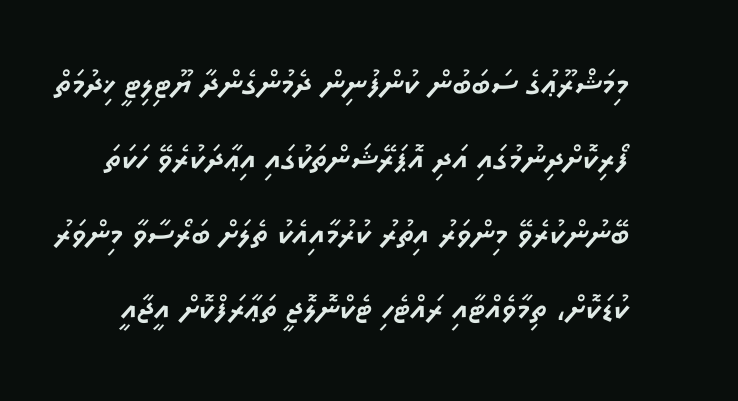މިމަޝްރޫޢުގެ ސަބަބުން ކުންފުނިން ދެމުންގެންދާ ޔޫޓިލިޓީ ޚިދުމަތް ފޯރިކޮށްދިނުމުގައި އަދި އޮޕަރޭޝަންތަކުގައި އިޢާދަކުރެވޭ ހަކަތަ ބޭނުންކުރެވޭ މިންވަރު އިތުރު ކުރުމާއިއެކު ތެލަށް ބަރޯސާވާ މިންވަރު ކުޑަކޮށް، ތިމާވެއްޓާއި ރައްޓެހި ޓެކްނޮލޮޖީ ތަޢާރަފްކޮށް އީޖާއީ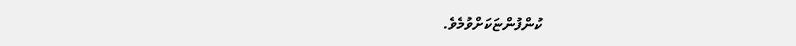ކުންފުންޏަކަށްވުމެވެ.